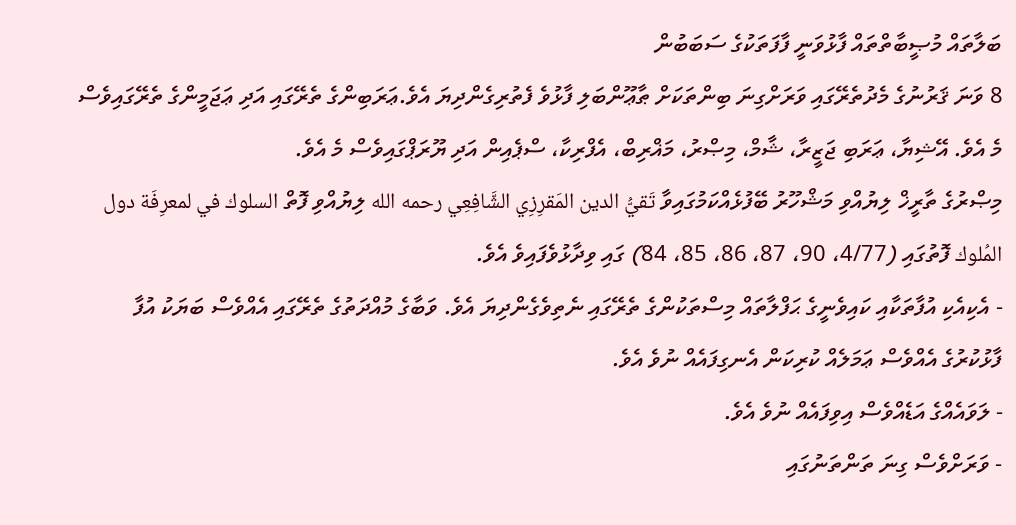ބަލާތައް މުޞީބާތްތައް ފާޅުވަނީ ފާފަތަކުގެ ސަބަބުން
8 ވަނަ ޤަރުނުގެ މެދުތެރޭގައި ވަރަށްގިނަ ބިންތަކަށް ޠާޢޫންބަލި ފާޅުވެ ފެތުރިގެންދިޔަ އެވެ.ޢަރަބިންގެ ތެރޭގައި އަދި ޢަޖަމީންގެ ތެރޭގައިވެސް މެ އެވެ. އޭޝިޔާ، ޢަރަބި ޖަޒީރާ، ޝާމް، މިޞްރު، މަޣްރިބް، އެފްރިކާ، ސްޕެއިން އަދި ޔޫރަޕްގައިވެސް މެ އެވެ.
މިޞްރުގެ ތާރީޚް ލިޔުއްވި މަޝްހޫރު ބޭފުޅެއްކަމުގައިވާ تَقيُّ الدين المَقرِزِي الشَّافِعِي رحمه الله ލިޔުއްވި ފޮތް السلوك في لمعرِفَة دول المُلوك ފޮތުގައި (4/77، 90، 87، 86، 85، 84) ގައި ވިދާޅުވެފައިވެ އެވެ.
- އެކިއެކި އުފާތަކާއި ކައިވެނީގެ ޙަފްލާތައް މިސްތަކުންގެ ތެރޭގައި ނެތިވެގެންދިޔަ އެވެ. ވަބާގެ މުއްދަތުގެ ތެރޭގައި އެއްވެސް ބަޔަކު އުފާ ފާޅުކުރުގެ އެއްވެސް ޢަމަލެއް ކުރިކަން އެނގިފައެއް ނުވެ އެވެ.
- ލަވައެއްގެ އަޑެއްވެސް އިވިފައެއް ނުވެ އެވެ.
- ވަރަށްވެސް ގިނަ ތަންތަނުގައި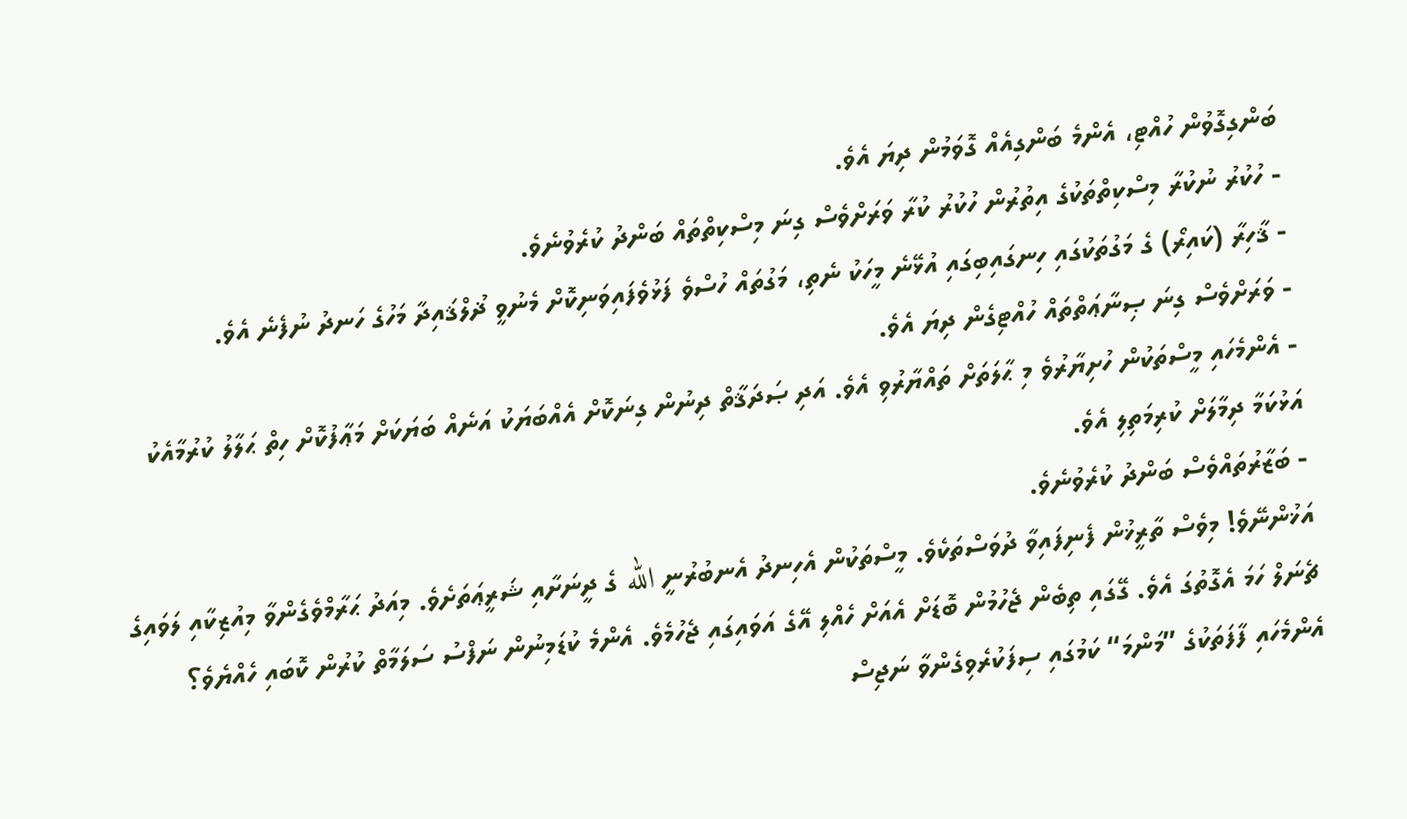ބަންގިގޮވުން ހުއްޓި، އެންމެ ބަންގިއެއް ގޮވަމުން ދިޔަ އެވެ.
- ހުކުރު ނުކުރާ މިސްކިތްތަކުގެ އިތުރުން ހުކުރު ކުރާ ވަރަށްވެސް ގިނަ މިސްކިތްތައް ބަންދު ކުރެވުނެވެ.
- ޤާހިރާ (ކައިރޯ) ގެ މަގުތަކުގައި ހިނގައިބިގައި އުޅޭނެ މީހަކު ނެތި، މަގުތައް ހުސްވެ ފަޅުވެފައިވަނިކޮށް މެނުވީ ޛުލްޤައިދާ މަހުގެ ހަނދު ނުފެނެ އެވެ.
- ވަރަށްވެސް ގިނަ ޞިނާޢަތްތައް ހުއްޓިގެން ދިޔަ އެވެ.
- އެންމެހައި މީސްތަކުން ހުށިޔާރުވެ މި ޙާލަތަށް ތައްޔާރުވި އެވެ. އަދި ޞަދަޤާތް ދިނުން ގިނަކޮށް އެއްބަޔަކު އަނެއް ބަޔަކަށް މަޢާފުކޮށް ހިތް ޙަލާލު ކުރުމާއެކު އަޅުކަމާ ދިމާލަށް ކުރިމަތިލި އެވެ.
- ބަޒާރުތައްވެސް ބަންދު ކުރެވުނެވެ.
އަޚުންނޭވެ! މިވެސް ތާރީޚުން ފެނިފައިވާ ދުވަސްތަކެވެ. މީސްތަކުން އެހިނދު އެނބުރުނީ الله ގެ ދީނަށާއި ޝަރީޢަތަށެވެ. މިއަދު ޙަރާމްވެގެންވާ މިއުޒިކާއި ލަވައިގެ ޗެނަލް ހަމަ އެގޮތުގަ އެވެ. ގޭގައި ތިބެން ޖެހުމުން ބޮޑަށް އެއަށް ހެއްލި އޭގެ އަވައިގައި ޖެހުމެވެ. އެންމެ ކުޑަމިނުން ނަފްސު ސަލަމާތް ކުރުން ކޮބައި ހެއްޔެވެ؟
އެންމެހައި ފާފަތަކުގެ ”މަންމަ“ ކަމުގައި ސިފަކުރެވިގެންވާ ނަޖިސް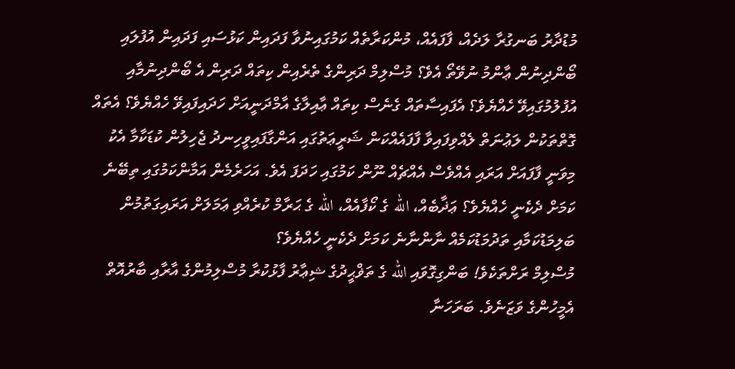މުޑުދާރު ބަނގުރާ ލަދެއް، ފާފައެއް، މުންކަރާތެއް ކަމުގައިނުވާ ފަދައިން ކަޅުސައި ފަދައިން އުފުލައި ބޯންދިނުން ޢާންމު ނުވޭތޯ އެވެ؟ މުސްލިމް ދަރިންގެ ތެރެއިން ކިތައް ދަރިން އެ ބޯންދިނުމާއި އުފުލުމުގައިވޭ ހެއްޔެވެ؟ އެފައިސާތައް ގެނެސް ކިތައް ޢާއިލާގެ އާމްދަނީއަށް ހަދައިފައިވޭ ހެއްޔެވެ؟ އެތައް ގޮތްތަކުން ލަޢުނަތް ލެއްވިފައިވާ ފާފައެއްކަން ޝަރީޢަތުގައި އަންގާފައިވީހިނދު ޖެހިލުން ކުޑަކާމާ އެކު މިވަނީ ފާފައަށް އަރައި އެއްވެސް އެއްޗެއް ނޫން ކަމުގައި ހަދަފަ އެވެ. އަހަރެމެން އަމާންކަމުގައި ތިބޭނެ ކަމަށް ދެކެނީ ހެއްޔެވެ؟ ޢަޛާބެއް، الله ގެ ކޯފާއެއް، الله ގެ ޙަރާމް ކުރެއްވި ޢަމަލަށް އަރައިގަތުމުން ބަލިމަޑުކަމާއި ތަދުމަޑުކަމެއް ނާންނާނެ ކަމަށް ދެކެނީ ހެއްޔެވެ؟
މުސްލިމް ރަށްތަކެވެ! ބަންގިގޮވައި الله ގެ ތަޥްޙީދުގެ ޝިޢާރު ފާޅުކުރާ މުސްލިމުންގެ އާރާއި ބާރުއޮތް އެމީހުންގެ ވަޒަނެވެ. ބަރަހަނާ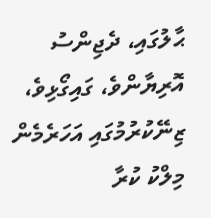ޙާލުގައި، ދެޖިންސު އޮރިޔާންވެ، ގައިގޯޅިވެ، ޒިނޭކުރުމުގައި އަހަރެމެން މިލްކު ކުރާ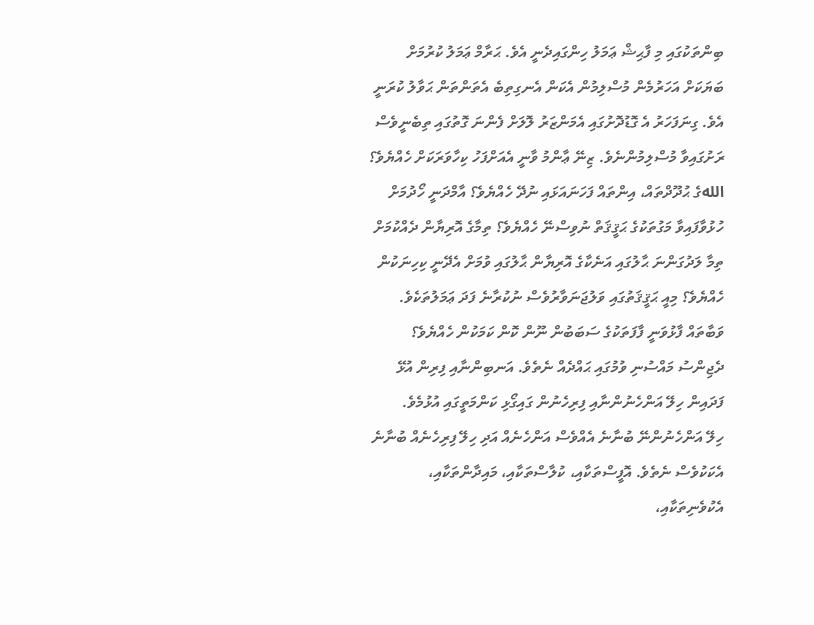ބިންތަކުގައި މި ފާޙިޝް ޢަމަލު ހިންގައިދެނީ އެވެ. ޙަރާމް ޢަމަލު ކުރުމަށް ބަޔަކަށް އަހަރުމެން މުސްލިމުން އެކަން އެނގިތިބެ އެތަންތަން ޙަވާލު ކުރަނީ އެވެ. ގިނަފަހަރު އެ ގޮޑުދޮށުގައި އެމަންޒަރު ލޮލަށް ފެންނަ ގޮތުގައި ތިބެނީވެސް ރަށުގައިވާ މުސްލިމުންނެވެ. ޒިނޭ ޢާންމު ވާނީ އެއަށްފަހު ކިހާވަރަކަށް ހެއްޔެވެ؟ اللهގެ ޙުދޫދްތައް، އިންތައް ފަހަނައަޅައި ނުދޭ ހެއްޔެވެ؟ އާމްދަނީ ހޯދުމަށް ހުޅުވާފައިވާ މަގުތަކުގެ ޙަޤީޤަތް ނުވިސްނޭ ހެއްޔެވެ؟ ތިމާގެ އޮރިޔާން ދެއްކުމަށް ތިމާ ލަދުގަންނަ ޙާލުގައި އަނެކާގެ އޮރިޔާން ޙާލުގައި ވުމަށް އެދޭނީ ކިހިނަކުން ހެއްޔެވެ؟ މިއީ ޙަޤީޤަތުގައި ވަލުޖަނަވާރުވެސް ނުކުރާނެ ފަދަ ޢަމަލުތަކެވެ. ވަބާތައް ފާޅުވަނީ ފާފަތަކުގެ ސަބަބުން ނޫން ކޮން ކަމަކުން ހެއްޔެވެ؟
ދެޖިންސު މައްސުނި ވުމުގައި ޙައްދެއް ނެތެވެ. އަނބިންނާއި ފިރިން އުޅޭ ފަދައިން ހިލޭ އަންހެނުންނާއި ފިރިހެނުން ގައިގޯޅި ކަންމަތީގައި އުޅުމެވެ.
ހިލޭ އަންހެނުންނޭ ބުނާނެ އެއްވެސް އަންހެނެއް އަދި ހިލޭ ފިރިހެނެއް ބުނާނެ އެކަކުވެސް ނެތެވެ. އޮފީސްތަކާއި، ކުލާސްތަކާއި، މައިދާންތަކާއި، އެކުވެނިތަކާއި،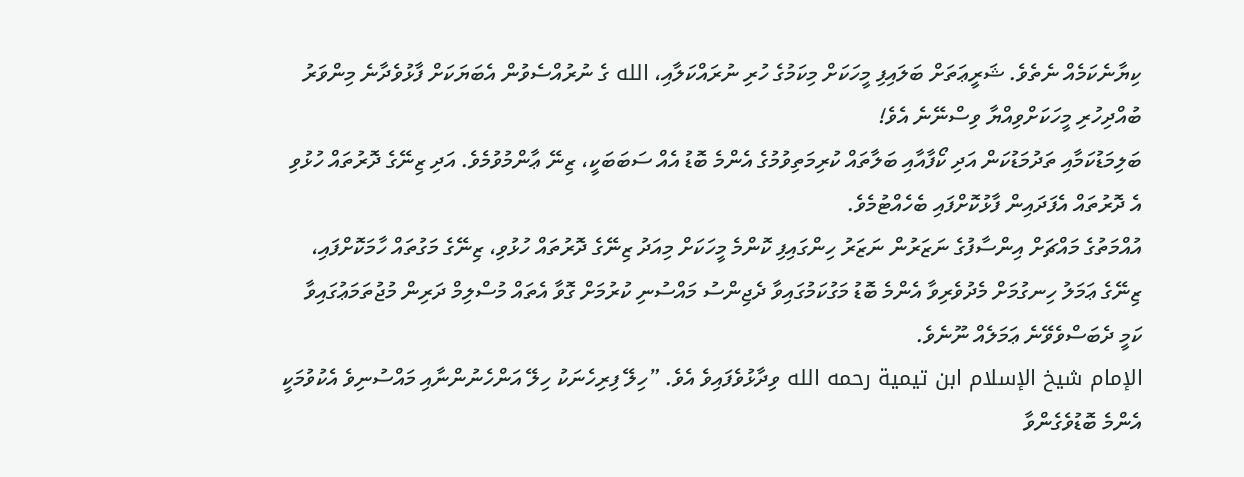ކިޔާނެކަމެއް ނެތެވެ. ޝަރީޢަތަށް ބަލައިފި މީހަކަށް މިކަމުގެ ހުރި ނުރައްކަލާއި، الله ގެ ނުރުއްސެވުން އެބަޔަކަށް ފާޅުވެދާނެ މިންވަރު ބުއްދިހުރި މީހަކަށްވިއްޔާ ވިސްނޭނެ އެވެ!
ބަލިމަޑުކަމާއި ތަދުމަޑުކަން އަދި ކޯފާއާއި ބަލާތައް ކުރިމަތިވުމުގެ އެންމެ ބޮޑު އެއް ސަބަބަކީ، ޒިނޭ ޢާންމުވުމެވެ. އަދި ޒިނޭގެ ދޮރުތައް ހުޅުވި އެ ދޮރުތައް އެފަދައިން ފާޅުކޮށްފައި ބެހެއްޓުމެވެ.
އުއްމަތުގެ މައްޗަށް އިންސާފުގެ ނަޒަރުން ނަޒަރު ހިންގައިފި ކޮންމެ މީހަކަށް މިއަދު ޒިނޭގެ ދޮރުތައް ހުޅުވި، ޒިނޭގެ މަގުތައް ހާމަކޮށްފައި، ޒިނޭގެ ޢަމަލު ހިނގުމަށް މެދުވެރިވާ އެންމެ ބޮޑު މަގުކަމުގައިވާ ދެޖިންސު މައްސުނި ކުރުމަށް ގޮވާ އެތައް މުސްލިމް ދަރިން މުޖުތަމަޢުގައިވާ ކަމީ ދެބަސްވެވޭނެ ޢަމަލެއް ނޫނެވެ.
الإمام شيخ الإسلام ابن تيمية رحمه الله ވިދާޅުވެފައިވެ އެވެ. ”ހިލޭ ފިރިހެނަކު ހިލޭ އަންހެނުންނާއި މައްސުނިވެ އެކުވުމަކީ އެންމެ ބޮޑުވެގެންވާ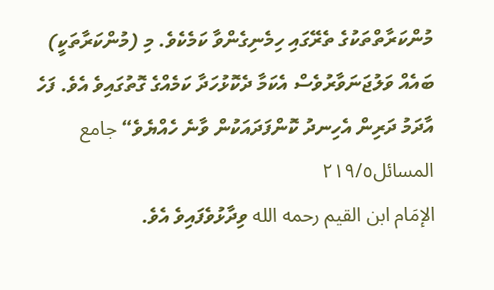މުންކަރާތްތަކުގެ ތެރޭގައި ހިމެނިގެންވާ ކަމެކެވެ. މި (މުންކަރާތަކީ) ބައެއް ވަލުޖަނަވާރުވެސް އެކަމާ ދެކޮޅުހަދާ ކަމެއްގެ ގޮތުގައިވެ އެވެ. ފަހެ އާދަމު ދަރިން އެހިނދު ކޮންފަދައަކުން ވާނެ ހެއްޔެވެ“ جامع المسائل٢١٩/٥
الإمَام ابن القيم رحمه الله ވިދާޅުވެފައިވެ އެވެ.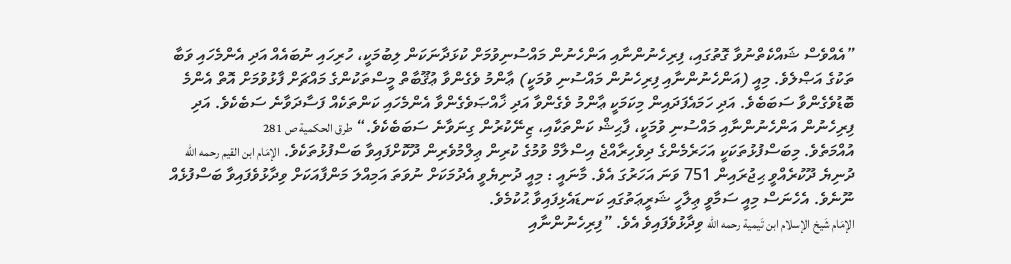”އެއްވެސް ޝައްކެތްނުވާ ގޮތުގައި، ފިރިހެނުންނާއި އަންހެނުން މައްސުނިވުމަށް ކުޅަދާނަކަން ލިބުމަކީ، ހުރިހައި ނުބައެއް އަދި އެންމެހައި ވަބާ ތަކުގެ އަޞްލެވެ. މިއީ (އަންހެނުންނާއި ފިރިހެނުން މައްސުނި ވުމަކީ) ޢާންމު ވެގެންވާ ޢުޤޫބާތް މީސްތަކުންގެ މައްޗަށް ފާޅުވުމަށް އޮތް އެންމެ ބޮޑުވެގެންވާ ސަބަބެވެ. އަދި ހަމައެފަދައިން މިކަމަކީ ޢާންމު ވެގެންވާ އަދި ޚާއްޞަވެގެންވާ އެންމެހައި ކަންތަކެއް ފަސާދަވާނެ ސަބެކެވެ. އަދި ފިރިހެނުން އަންހެނުންނާއި މައްސުނި ވުމަކީ، ފާޙިޝް ކަންތަކާއި، ޒިނޭކުރުން ގިނަވާނެ ސަބަބެކެވެ.“ طرق الحكمية ص 281
އުއްމަތެވެ. މިބަސްފުޅުތަކަކީ އަހަރެމެންގެ ދިވެހިރާއްޖެ އިސްލާމް ވުމުގެ ކުރިން ޢިލްމުވެރިން ދޫކޮށްފައިވާ ބަސްފުޅުތަކެވެ. الإمَام ابن القيم رحمه الله ދުނިޔެ ދޫކުރެއްވީ ޙިޖުރައިން 751 ވަނަ އަހަރުގަ އެވެ. މާނައީ : މިއީ ދުނިޔެވީ އެދުމަކަށް ނުވަތަ އަމިއްލަ މަންފާއަކަށް ވިދާޅުވެފައިވާ ބަސްފުޅެއް ނޫނެވެ. އެހެނަސް މިއީ ސަމާވީ ޢިލާހީ ޝަރީޢަތުގައި ކަނޑައެޅިފައިވާ ޙުކުމެވެ.
الإمَام شَيخ الإسلام ابن تَيمية رحمه الله ވިދާޅުވެފައިވެ އެވެ. ”ފިރިހެނުންނާއި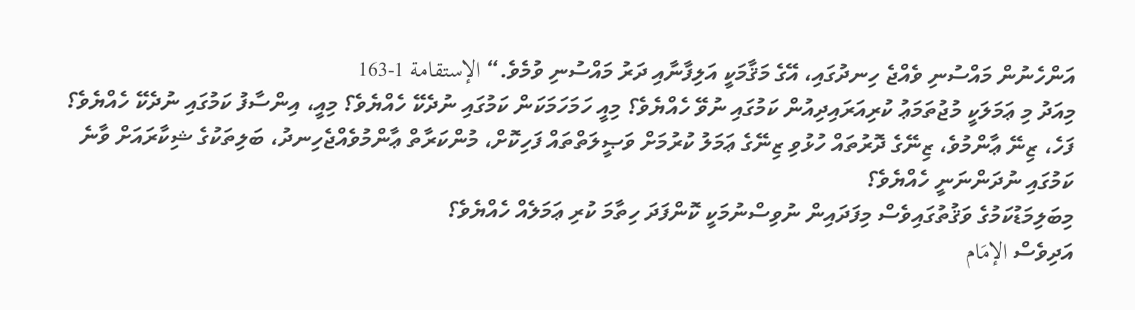އަންހެނުން މައްސުނި ވެއްޖެ ހިނދުގައި، އޭގެ މަޤާމަކީ އަލިފާނާއި ދަރު މައްސުނި ވުމެވެ.“ الإستقامة 1-163
މިއަދު މި ޢަމަލަކީ މުޖުތަމަޢު ކުރިއަރައިދިއުން ކަމުގައި ނުވޭ ހެއްޔެވެ؟ މިއީ ހަމަހަމަކަން ކަމުގައި ނުދެކޭ ހެއްޔެވެ؟ މިއީ، އިންސާފު ކަމުގައި ނުދެކޭ ހެއްޔެވެ؟
ފަހެ، ޒިނޭ ޢާންމުވެ، ޒިނޭގެ ދޮރުތައް ހުޅުވި ޒިނޭގެ ޢަމަލު ކުރުމަށް ވަޞީލަތްތައް ފަހިކޮށް، މުންކަރާތް ޢާންމުވެއްޖެހިނދު، ބަލިތަކުގެ ޝިކާރައަށް ވާނެ ކަމުގައި ނުދަންނަނީ ހެއްޔެވެ؟
މިބަލިމަޑުކަމުގެ ވަޤުތުގައިވެސް މިފަދައިން ނުވިސްނުމަކީ ކޮންފަދަ ހިތާމަ ކުރި ޢަމަލެއް ހެއްޔެވެ؟
އަދިވެސް الإمَام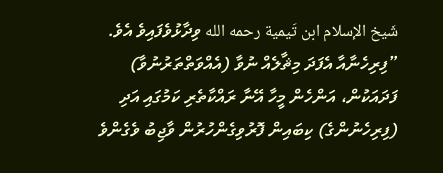شَيخ الإسلام ابن تَيمية رحمه الله ވިދާޅުވެފައިވެ އެވެ. ”ފިރިހެނާއާ އެފަދަ މިޘާލެއް ނުވާ (އެއްވަތްތަރުނުވާ) ފަދައަކުން، އަންހެން މީހާ އޭނާ ރައްކާތެރި ކަމުގައި އަދި (ފިރިހެނުންގެ) ކިބައިން ފޮރުވިގެންހުރުން ވާޖިބު ވެގެންވެ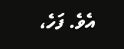އެވެ. ފަހެ،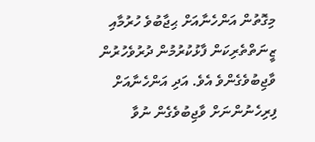މިގޮތުން އަންހެނާއަށް ޙިޖާބުވެ ހުރުމާއި ޒީނަތްތެރިކަން ފާޅުކުރުމުން ދުރުވެހުރުން ވާޖިބުވެގެންވެ އެވެ. އަދި އަންހެނާއަށް ފިރިހެނުންނަށް ވާޖިބުވެގެން ނުވާ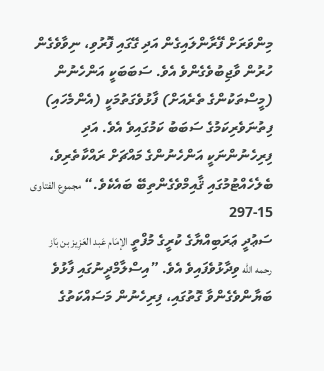މިންވަރަށް ފޭރާންލައިގެން އަދި ގޭގައި ފޮރުވި، ނިވާވެގެން ހުރުން ވާޖިބުވެގެންވެ އެވެ. ސަބަބަކީ އަންހެނުން (މީސްތަކުންގެ ތެރެއަށް) ފާޅުވެގަތުމަކީ (އެންމެހައި) ފިތުނަވެރިކަމުގެ ސަބަބު ކަމުގައިވެ އެވެ. އަދި ފިރިހެނުންނަކީ އަންހެނުންގެ މައްޗަށް ރައްކާތެރިވެ، ބެލެހެއްޓުމުގައި ޤާއިމްވެގެންތިބޭ ބައެކެވެ.“ مجموع الفتاوى 15-297
ސަޢުދީ ޢަރަބިއްޔާގެ ކުރީގެ މުފްތީ الإمَام عَبد العَزِيز بن بَاز رحمه الله ވިދާޅުވެފައިވެ އެވެ. ”އިސްލާމްދީނުގައި ފާޅުވެ ބަޔާންވެގެންވާ ގޮތުގައި، ފިރިހެނުން މަސައްކަތުގެ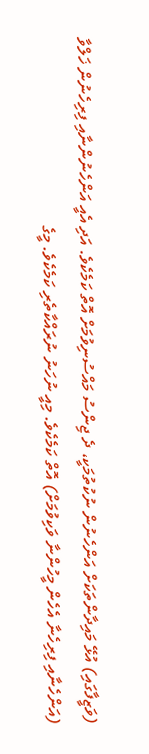(ވަޒީފާގައި) އުޅޭ މައިދާންތަކަށް އަންހެނުން ނުކުތުމަކީ، ދެ ޖިންސު މައްސުނިވުމަށް އޮތް ކަމެކެވެ. އަދި އެއީ އަންހެނުންނާއި ފިރިހެނުން ޚަލްވާ (އަންހެނާއި ފިރިހެނާ އެހެން މީހުންނާ ވަކިވުމަށް) އޮތް ކަމެކެވެ. މިއީ ނުހަނު ނުރައްކާތެރި ކަމެކެވެ. މީގެ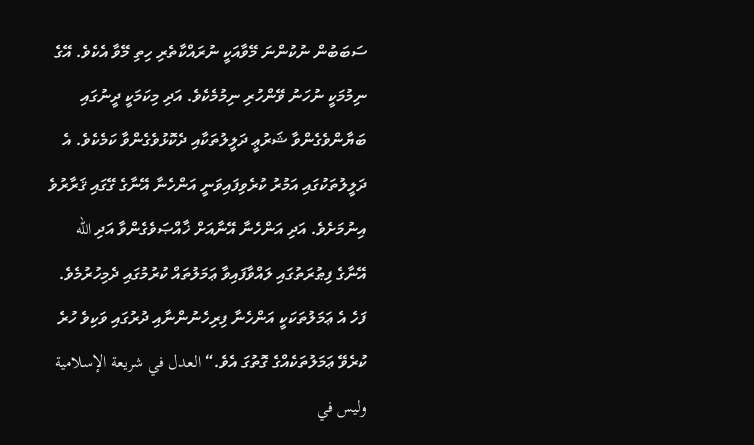ސަބަބުން ނުކުންނަ މޭވާއަކީ ނުރައްކާތެރި ހިތި މޭވާ އެކެވެ. އޭގެ ނިމުމަކީ ނުހަނު ވޭންހުރި ނިމުމެކެވެ. އަދި މިކަމަކީ ދީނުގައި ބަޔާންވެގެންވާ ޝަރުޢީ ދަލީލުތަކާއި ދެކޮޅުވެގެންވާ ކަމެކެވެ. އެ ދަލީލުތަކުގައި އަމުރު ކުރެވިފައިވަނީ އަންހެނާ އޭނާގެ ގޭގައި ޤަރާރުވެ އިނުމަށެވެ. އަދި އަންހެނާ އޭނާއަށް ޚާއްޞަވެގެންވާ އަދި الله އޭނާގެ ފިޠުރަތުގައި ލައްވާފައިވާ ޢަމަލުތައް ކުރުމުގައި ދެމިހުރުމެވެ. ފަހެ އެ ޢަމަލުތަކަކީ އަންހެނާ ފިރިހެނުންނާއި ދުރުގައި ވަކިވެ ހުރެ ކުރެވޭ ޢަމަލުތަކެއްގެ ގޮތުގަ އެވެ.“ العدل في شريعة الإسلامية وليس في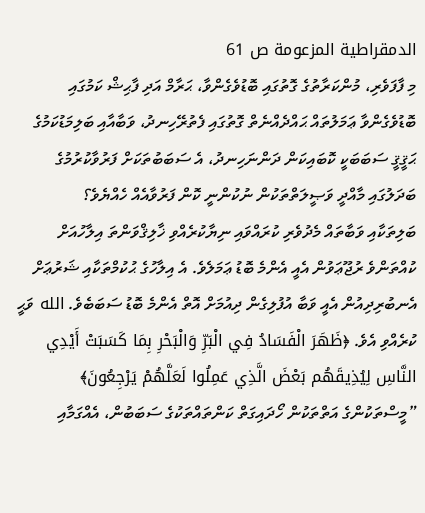الدمقراطية المزعومة ص 61
މި ފާފަވެރި، މުންކަރާތުގެ ގޮތުގައި ބޮޑުވެގެންވާ، ޙަރާމް އަދި ފާޙިޝް ކަމުގައި ބޮޑުވެގެންވާ ޢަމަލުތައް ޙައްދެއްނެތް ގޮތުގައި ފެތުރޭހިނދު، ވަބާއާއި ބަލިމަޑުކަމުގެ ޙަޤީޤީ ސަބަބަކީ ކޮބައިކަން ދަންނަހިނދު، އެ ސަބަބުތަކަށް ފަރުވާކުރުމުގެ ބަދަލުގައި މާއްދީ ވަޞީލަތްތަކުން ނުކުންނީ ކޮން ފަރުވާއެއް ހެއްޔެވެ؟
ބަލިތަކާއި ވަބާތައް މެދުވެރި ކުރައްވައި ނިޔާކުރެއްވި ޚާލިޤްވަންތަ އިލާހުއަށް ކުއްތަންވެ ރުޖޫޢަވުން އެއީ އެންމެ ބޮޑު ޢަމަލެވެ. އެ އިލާހުގެ ޙުކުމްތަކާއި ޝަރުޢަށް އެނބުރިދިއުން އެއީ ވަބާ އުފުލިގެން ދިއުމަށް އޮތް އެންމެ ބޮޑު ސަބަބެވެ. الله ވަޙީ ކުރެއްވި އެވެ. ﴿ظَهَرَ الْفَسَادُ فِي الْبَرِّ وَالْبَحْرِ بِمَا كَسَبَتْ أَيْدِي النَّاسِ لِيُذِيقَهُم بَعْضَ الَّذِي عَمِلُوا لَعَلَّهُمْ يَرْجِعُونَ﴾ ”މީސްތަކުންގެ އަތްތަކުން ހޯދައިގަތް ކަންތައްތަކުގެ ސަބަބުން، އެއްގަމާއި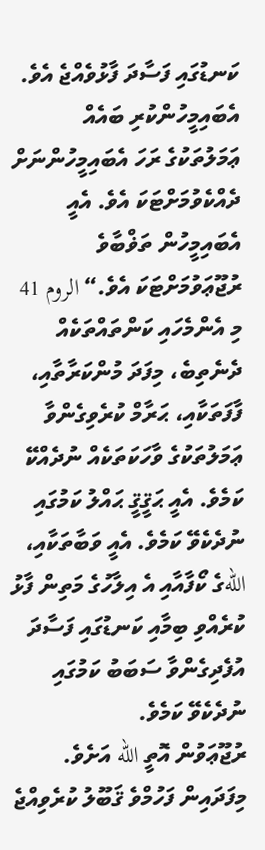ކަނޑުގައި ފަސާދަ ފާޅުވެއްޖެ އެވެ. އެބައިމީހުންކުރި ބައެއް ޢަމަލުތަކުގެ ރަހަ އެބައިމީހުންނަށް ދެއްކެވުމަށްޓަކަ އެވެ. އެއީ އެބައިމީހުން ތަޥްބާވެ ރުޖޫޢަވުމަށްޓަކަ އެވެ.“ الروم 41
މި އެންމެހައި ކަންތައްތަކެއް ދެނެތިބެ، މިފަދަ މުންކަރާތާއި، ފާފަތަކާއި، ޙަރާމް ކުރެވިގެންވާ ޢަމަލުތަކުގެ ވާހަކަތަކެއް ނުދެއްކޭ ކަމެވެ. އެއީ ޙަޤީޤީ ޙައްލު ކަމުގައި ނުދެކެވޭ ކަމެވެ. އެއީ ވަބާތަކާއި، اللهގެ ކޯފާއާއި އެ އިލާހުގެ މަތިން ފާޅު ކުރެއްވި ބިމާއި ކަނޑުގައި ފަސާދަ އުފެދިގެންވާ ސަބަބު ކަމުގައި ނުދެކެވޭ ކަމެވެ.
ރުޖޫޢަވުން އޮތީ الله އަށެވެ. މިފަދައިން ފަހުމްވެ ޤަބޫލު ކުރެވިއްޖެ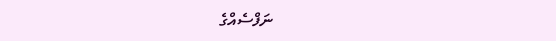ނަފްސެއްގެ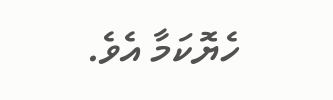ހެޔޮކަމާ އެވެ.